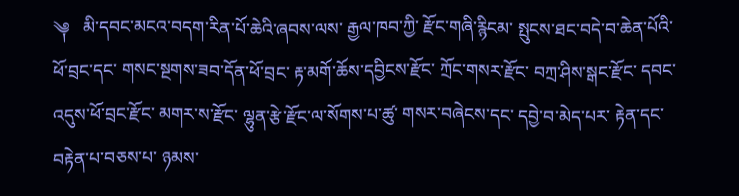༆   མི་དབང་མངའ་བདག་རིན་པོ་ཆེའི་ཞབས་ལས་ རྒྱལ་ཁབ་ཀྱི་ རྫོང་གཞི་རྙིངམ་ སྤུངས་ཐང་བདེ་བ་ཆེན་པོའི་ཕོ་བྲང་དང་ གསང་སྔགས་ཟབ་དོན་ཕོ་བྲང་ རྟ་མགོ་ཆོས་དབྱིངས་རྫོང་ ཀྲོང་གསར་རྫོང་ བཀྲ་ཤིས་སྒང་རྫོང་ དབང་འདུས་ཕོ་བྲང་རྫོང་ མགར་ས་རྫོང་ ལྷུན་རྩེ་རྫོང་ལ་སོགས་པ་ཚུ་ གསར་བཞེངས་དང་ དབྱེ་བ་མེད་པར་ རྟེན་དང་བརྟེན་པ་བཅས་པ་ ཉམས་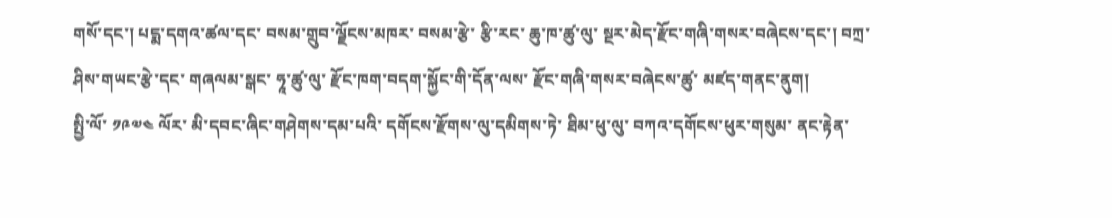གསོ་དང་། པདྨ་དགའ་ཚལ་དང་ བསམ་གྲུབ་ལྗོངས་མཁར་ བསམ་རྩེ་ རྩི་རང་ ཆུ་ཁ་ཚུ་ལུ་ སྔར་མེད་རྫོང་གཞི་གསར་བཞེངས་དང་། བཀྲ་ཤིས་གཡང་རྩེ་དང་ གཞལམ་སྒང་ ཧཱ་ཚུ་ལུ་ རྫོང་ཁག་བདག་སྐྱོང་གི་དོན་ལས་ རྫོང་གཞི་གསར་བཞེངས་ཚུ་ མཛད་གནང་ནུག།
སྤྱི་ལོ་ ༡༩༧༤ ལོར་ མི་དབང་ཞིང་གཤེགས་དམ་པའི་ དགོངས་རྫོགས་ལུ་དམིགས་ཏེ་ ཐིམ་ཕུ་ལུ་ བཀའ་དགོངས་ཕུར་གསུམ་ ནང་རྟེན་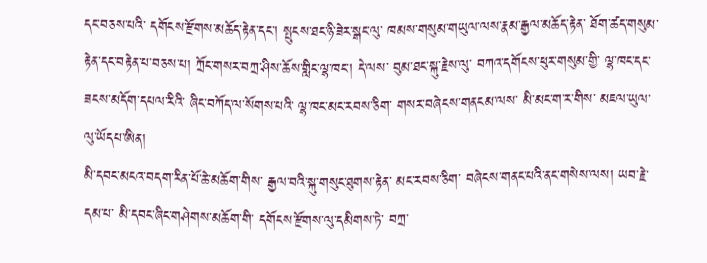དང་བཅས་པའི་ དགོངས་རྫོགས་མཆོད་རྟེན་དང་། སྤུངས་ཐང་ཉི་ཟེར་སྒང་ལུ་ ཁམས་གསུམ་གཡུལ་ལས་རྣམ་རྒྱལ་མཆོད་རྟེན་ ཐོག་ཚད་གསུམ་ རྟེན་དང་བརྟེན་པ་བཅས་པ། ཀྲོང་གསར་བཀྲ་ཤིས་ཆོས་གླིང་ལྷ་ཁང་། དེ་ལས་ བུམ་ཐང་སྐུ་རྗེས་ལུ་ བཀའ་དགོངས་ཕུར་གསུམ་གྱི་ ལྷ་ཁང་དང་ ཟངས་མདོག་དཔལ་རིའི་ ཞིང་བཀོད་ལ་སོགས་པའི་ ལྷ་ཁང་མང་རབས་ཅིག་ གསར་བཞེངས་གནངམ་ལས་ མི་མང་ག་ར་གིས་ མཇལ་ཡུལ་ལུ་ཡོདཔ་ཨིན།
མི་དབང་མངའ་བདག་རིན་པོ་ཆེ་མཆོག་གིས་ རྒྱལ་བའི་སྐུ་གསུང་ཐུགས་རྟེན་ མང་རབས་ཅིག་ བཞེངས་གནང་པའི་ནང་གསེས་ལས། ཡབ་རྗེ་དམ་པ་ མི་དབང་ཞིང་གཤེགས་མཆོག་གི་ དགོངས་རྫོགས་ལུ་དམིགས་ཏེ་ བཀྲ་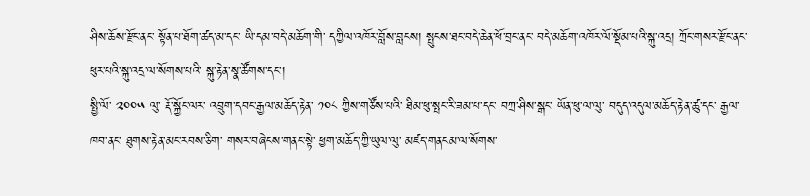ཤིས་ཆོས་རྫོང་ནང་ སྟོན་པ་ཐོག་ཚད་མ་དང་ ཡི་དམ་བདེ་མཆོག་གི་ དཀྱིལ་འཁོར་བློས་བླངས། སྤུངས་ཐང་བདེ་ཆེན་ཕོ་བྲང་ནང་ བདེ་མཆོག་འཁོར་ལོ་སྡོམ་པའི་སྐུ་འདྲ། ཀྲོང་གསར་རྫོང་ནང་ ཕུར་པའི་སྐུ་འདྲ་ལ་སོགས་པའི་ སྐུ་རྟེན་སྣ་ཚོགས་དང་།
སྤྱི་ལོ་ ༢༠༠༥ ལུ་ རྡོ་སྐྱོང་ལར་ འབྲུག་དབང་རྒྱལ་མཆོད་རྟེན་ ༡༠༨ ཀྱིས་གཙོས་པའི་ ཐིམ་ཕུ་སྤང་རི་ཟམ་པ་དང་ བཀྲ་ཤིས་སྒང་ ཡོན་ཕུ་ལ་ལུ་ བདུད་འདུལ་མཆོད་རྟེན་ཚུ་དང་ རྒྱལ་ཁབ་ནང་ ཐུགས་རྟེན་མང་རབས་ཅིག་ གསར་བཞེངས་གནང་སྟེ་ ཕྱག་མཆོད་ཀྱི་ཡུལ་ལུ་ མཛད་གནངམ་ལ་སོགས་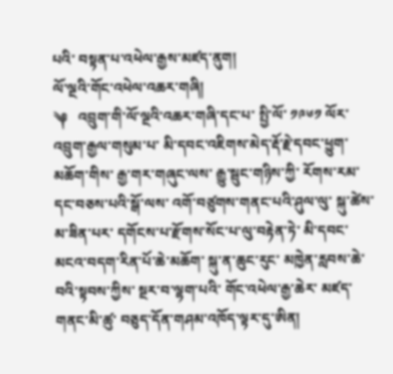པའི་ བསྟན་པ་འཕེལ་རྒྱས་མཛད་ནུག།
ལོ་ལྔའི་གོང་འཕེལ་འཆར་གཞི།
༆   འབྲུག་གི་ལོ་ལྔའི་འཆར་གཞི་དང་པ་ སྤྱི་ལོ་ ༡༩༦༡ ལོར་ འབྲུག་རྒྱལ་གསུམ་པ་ མི་དབང་འཇིགས་མེད་རྡོ་རྗེ་དབང་ཕྱུག་མཆོག་གིས་ རྒྱ་གར་གཞུང་ལས་ རྒྱུ་སྦུང་གཉིས་ཀྱི་ རོགས་རམ་དང་བཅས་པའི་སྒོ་ལས་ འགོ་བཙུགས་གནང་པའི་ཤུལ་ལུ་ སྐུ་ཚེས་མ་ཟིན་པར་ དགོངས་པ་རྫོགས་སོང་པ་ལུ་བརྟེན་ཏེ་ མི་དབང་མངའ་བདག་རིན་པོ་ཆེ་མཆོག་ སྐུ་ན་ཆུང་རུང་ མཁྱེན་རླབས་ཆེ་བའི་སྟབས་ཀྱིས་ སྔར་བ་ལྷག་པའི་ གོང་འཕེལ་རྒྱ་ཆེར་ མཛད་གནང་མི་ཚུ་ བཅུད་དོན་གཤམ་འཁོད་ལྟར་དུ་ཨིན།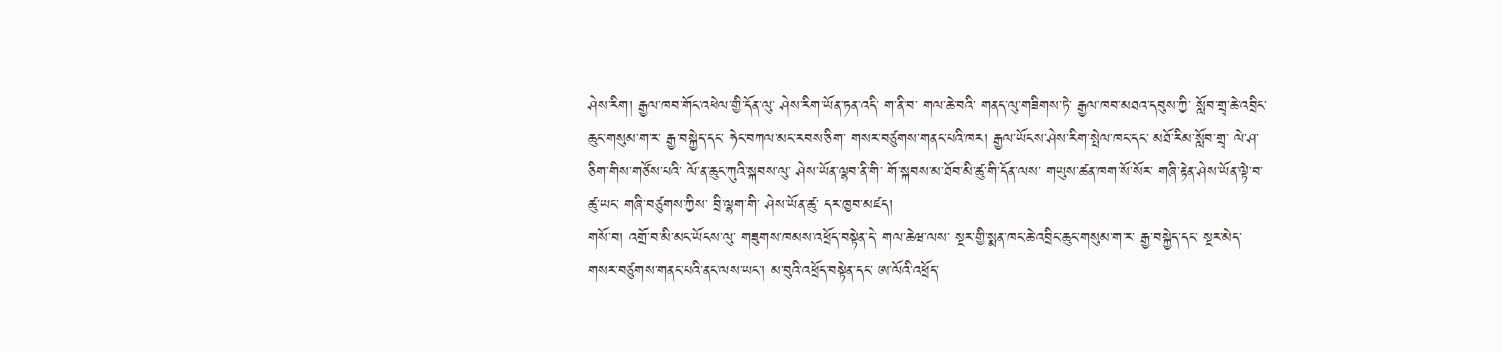ཤེས་རིག། རྒྱལ་ཁབ་གོང་འཕེལ་གྱི་དོན་ལུ་ ཤེས་རིག་ཡོན་ཏན་འདི་ ག་ནི་བ་ གལ་ཆེ་བའི་ གནད་ལུ་གཟིགས་ཏེ་ རྒྱལ་ཁབ་མཐའ་དབུས་ཀྱི་ སློབ་གྲྭ་ཆེ་འབྲིང་ཆུང་གསུམ་ག་ར་ རྒྱ་བསྐྱེད་དང་ ཧེང་བཀལ་མང་རབས་ཅིག་ གསར་བཙུགས་གནང་པའི་ཁར། རྒྱལ་ཡོངས་ཤེས་རིག་སྤེལ་ཁང་དང་ མཐོ་རིམ་སློབ་གྲྭ་ ལེ་ཤ་ཅིག་གིས་གཙོས་པའི་ ལོ་ན་ཆུང་ཀུའི་སྐབས་ལུ་ ཤེས་ཡོན་ལྷབ་ནི་གི་ གོ་སྐབས་མ་ཐོབ་མི་ཚུ་གི་དོན་ལས་ གཡུས་ཚན་ཁག་སོ་སོར་ གཞི་རྟེན་ཤེས་ཡོན་ལྟེ་བ་ཚུ་ཡང་ གཞི་བཙུགས་ཀྱིས་ བྲི་ལྷག་གི་ ཤེས་ཡོན་ཚུ་ དར་ཁྱབ་མཛད།
གསོ་བ། འགྲོ་བ་མི་མང་ཡོངས་ལུ་ གཟུགས་ཁམས་འཕྲོད་བསྟེན་དེ་ གལ་ཆེཝ་ལས་ སྔར་གྱི་སྨན་ཁང་ཆེ་འབྲིང་ཆུང་གསུམ་ག་ར་ རྒྱ་བསྐྱེད་དང་ སྔར་མེད་གསར་བཙུགས་གནང་པའི་ནང་ལས་ཡང་། མ་བུའི་འཕྲོད་བསྟེན་དང་ ཨ་ལོའི་འཕྲོད་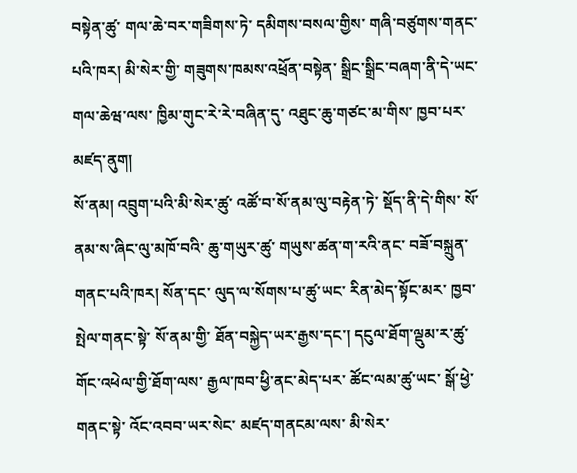བསྟེན་ཚུ་ གལ་ཆེ་བར་གཟིགས་ཏེ་ དམིགས་བསལ་གྱིས་ གཞི་བཙུགས་གནང་པའི་ཁར། མི་སེར་གྱི་ གཟུགས་ཁམས་འཕྲོན་བསྟེན་ སྒྲིང་སྒྲིང་བཞག་ནི་དེ་ཡང་ གལ་ཆེཝ་ལས་ ཁྱིམ་གུང་རེ་རེ་བཞིན་དུ་ འཐུང་ཆུ་གཙང་མ་གིས་ ཁྱབ་པར་མཛད་ནུག།
སོ་ནམ། འབྲུག་པའི་མི་སེར་ཚུ་ འཚོ་བ་སོ་ནམ་ལུ་བརྟེན་ཏེ་ སྡོད་ནི་དེ་གིས་ སོ་ནམ་ས་ཞིང་ལུ་མཁོ་བའི་ ཆུ་གཡུར་ཚུ་ གཡུས་ཚན་ག་རའི་ནང་ བཟོ་བསྐྲུན་གནང་པའི་ཁར། སོན་དང་ ལུད་ལ་སོགས་པ་ཚུ་ཡང་ རིན་མེད་སྟོང་མར་ ཁྱབ་སྤེལ་གནང་སྟེ་ སོ་ནམ་གྱི་ ཐོན་བསྐྱེད་ཡར་རྒྱས་དང་། དངུལ་ཐོག་ལྡུམ་ར་ཚུ་ གོང་འཕེལ་གྱི་ཐོག་ལས་ རྒྱལ་ཁབ་ཕྱི་ནང་མེད་པར་ ཚོང་ལམ་ཚུ་ཡང་ སྒོ་ཕྱེ་གནང་སྟེ་ འོང་འབབ་ཡར་སེང་ མཛད་གནངམ་ལས་ མི་སེར་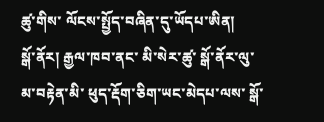ཚུ་གིས་ ལོངས་སྤྱོད་བཞིན་དུ་ཡོདཔ་ཨིན།
སྒོ་ནོར། རྒྱལ་ཁབ་ནང་ མི་སེར་ཚུ་ སྒོ་ནོར་ལུ་མ་བརྟེན་མི་ ཕུད་རྡོག་ཅིག་ཡང་མེདཔ་ལས་ སྒོ་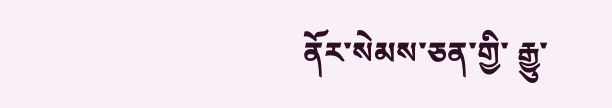ནོར་སེམས་ཅན་གྱི་ རྒྱུ་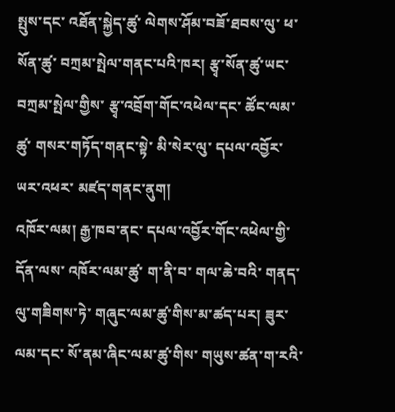སྤུས་དང་ འཐོན་སྐྱེད་ཚུ་ ལེགས་ཤོམ་བཟོ་ཐབས་ལུ་ ཕ་སོན་ཚུ་ བཀྲམ་སྤེལ་གནང་པའི་ཁར། རྩྭ་སོན་ཚུ་ཡང་ བཀྲམ་སྤེལ་གྱིས་ རྩྭ་འབྲོག་གོང་འཕེལ་དང་ ཚོང་ལམ་ཚུ་ གསར་གཏོད་གནང་སྟེ་ མི་སེར་ལུ་ དཔལ་འབྱོར་ཡར་འཕར་ མཛད་གནང་ནུག།
འཁོར་ལམ། རྒྱ་ཁབ་ནང་ དཔལ་འབྱོར་གོང་འཕེལ་གྱི་དོན་ལས་ འཁོར་ལམ་ཚུ་ ག་ནི་བ་ གལ་ཆེ་བའི་ གནད་ལུ་གཟིགས་ཏེ་ གཞུང་ལམ་ཚུ་གིས་མ་ཚད་པར། ཟུར་ལམ་དང་ སོ་ནམ་ཞིང་ལམ་ཚུ་གིས་ གཡུས་ཚན་ག་རའི་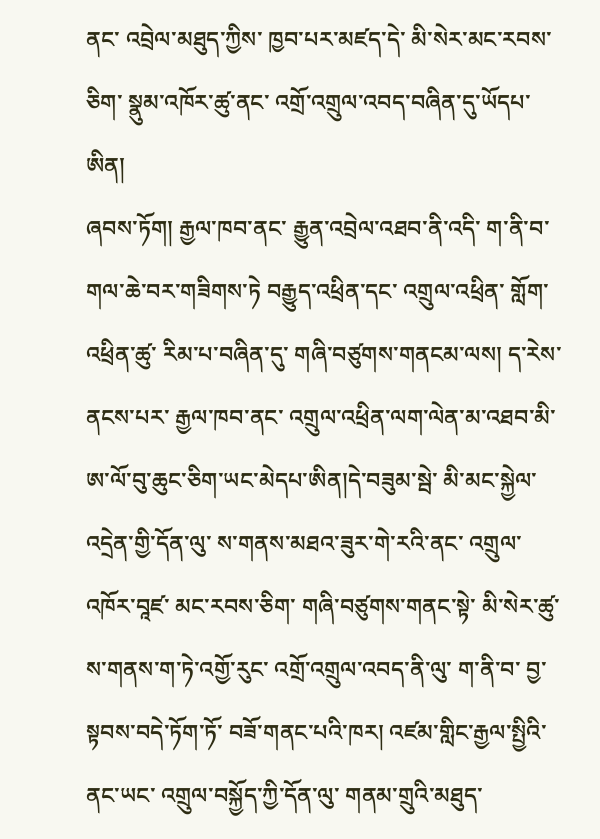ནང་ འབྲེལ་མཐུད་ཀྱིས་ ཁྱབ་པར་མཛད་དེ་ མི་སེར་མང་རབས་ཅིག་ སྣུམ་འཁོར་ཚུ་ནང་ འགྲོ་འགྲུལ་འབད་བཞིན་དུ་ཡོདཔ་ཨིན།
ཞབས་ཏོག། རྒྱལ་ཁབ་ནང་ རྒྱུན་འབྲེལ་འཐབ་ནི་འདི་ ག་ནི་བ་ གལ་ཆེ་བར་གཟིགས་ཏེ བརྒྱུད་འཕྲིན་དང་ འགྲུལ་འཕྲིན་ གློག་འཕྲིན་ཚུ་ རིམ་པ་བཞིན་དུ་ གཞི་བཙུགས་གནངམ་ལས། ད་རེས་ནངས་པར་ རྒྱལ་ཁབ་ནང་ འགྲུལ་འཕྲིན་ལག་ལེན་མ་འཐབ་མི་ ཨ་ལོ་བུ་ཆུང་ཅིག་ཡང་མེདཔ་ཨིན།དེ་བཟུམ་སྦེ་ མི་མང་སྐྱེལ་འདྲེན་གྱི་དོན་ལུ་ ས་གནས་མཐའ་ཟུར་གེ་རའི་ནང་ འགྲུལ་འཁོར་བཱཛ་ མང་རབས་ཅིག་ གཞི་བཙུགས་གནང་སྟེ་ མི་སེར་ཚུ་ ས་གནས་ག་ཏེ་འགྱོ་རུང་ འགྲོ་འགྲུལ་འབད་ནི་ལུ་ ག་ནི་བ་ བྱ་སྟབས་བདེ་ཏོག་ཏོ་ བཟོ་གནང་པའི་ཁར། འཛམ་གླིང་རྒྱལ་སྤྱིའི་ནང་ཡང་ འགྲུལ་བསྐྱོད་ཀྱི་དོན་ལུ་ གནམ་གྲུའི་མཐུད་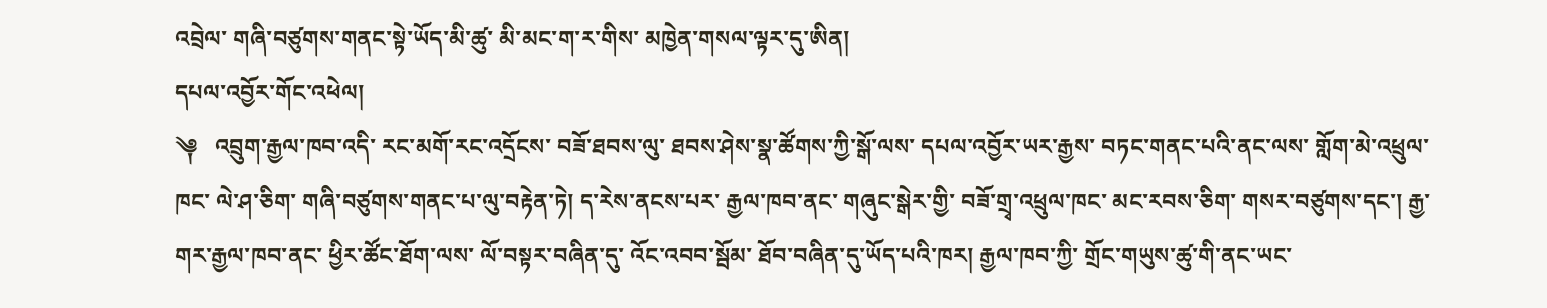འབྲེལ་ གཞི་བཙུགས་གནང་སྟེ་ཡོད་མི་ཚུ་ མི་མང་ག་ར་གིས་ མཁྱེན་གསལ་ལྟར་དུ་ཨིན།
དཔལ་འབྱོར་གོང་འཕེལ།
༆   འབྲུག་རྒྱལ་ཁབ་འདི་ རང་མགོ་རང་འདྲོངས་ བཟོ་ཐབས་ལུ་ ཐབས་ཤེས་སྣ་ཚོགས་ཀྱི་སྒོ་ལས་ དཔལ་འབྱོར་ཡར་རྒྱས་ བཏང་གནང་པའི་ནང་ལས་ གློག་མེ་འཕྲུལ་ཁང་ ལེ་ཤ་ཅིག་ གཞི་བཙུགས་གནང་པ་ལུ་བརྟེན་ཏེ། ད་རེས་ནངས་པར་ རྒྱལ་ཁབ་ནང་ གཞུང་སྒེར་གྱི་ བཟོ་གྲྭ་འཕྲུལ་ཁང་ མང་རབས་ཅིག་ གསར་བཙུགས་དང་། རྒྱ་གར་རྒྱལ་ཁབ་ནང་ ཕྱིར་ཚོང་ཐོག་ལས་ ལོ་བསྟར་བཞིན་དུ་ འོང་འབབ་སྦོམ་ ཐོབ་བཞིན་དུ་ཡོད་པའི་ཁར། རྒྱལ་ཁབ་ཀྱི་ གྲོང་གཡུས་ཚུ་གི་ནང་ཡང་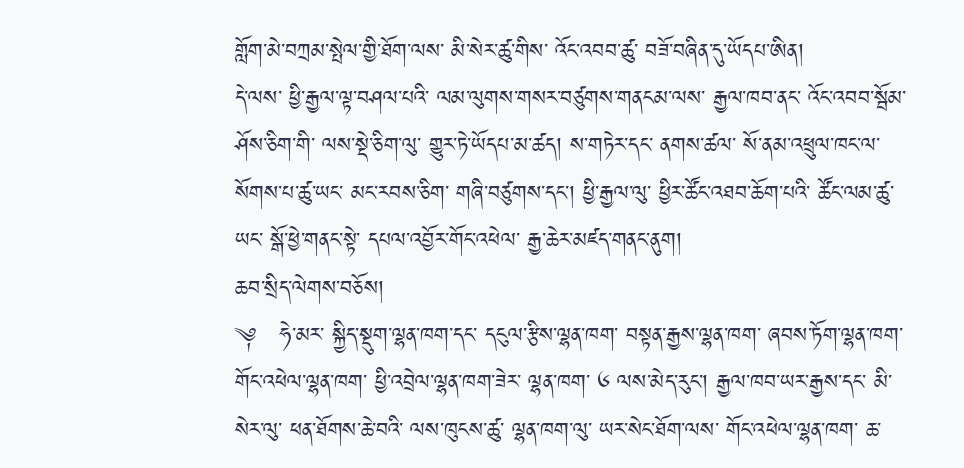གློག་མེ་བཀྲམ་སྤེལ་གྱི་ཐོག་ལས་ མི་སེར་ཚུ་གིས་ འོང་འབབ་ཚུ་ བཟོ་བཞིན་དུ་ཡོདཔ་ཨིན།
དེ་ལས་ ཕྱི་རྒྱལ་ལྟ་བཤལ་པའི་ ལམ་ལུགས་གསར་བཙུགས་གནངམ་ལས་ རྒྱལ་ཁབ་ནང་ འོང་འབབ་སྦོམ་ཤོས་ཅིག་གི་ ལས་སྡེ་ཅིག་ལུ་ གྱུར་ཏེ་ཡོདཔ་མ་ཚད། ས་གཏེར་དང་ ནགས་ཚལ་ སོ་ནམ་འཕྲུལ་ཁང་ལ་སོགས་པ་ཚུ་ཡང་ མང་རབས་ཅིག་ གཞི་བཙུགས་དང་། ཕྱི་རྒྱལ་ལུ་ ཕྱིར་ཚོང་འཐབ་ཆོག་པའི་ ཚོང་ལམ་ཚུ་ཡང་ སྒོ་ཕྱེ་གནང་སྟེ་ དཔལ་འབྱོར་གོང་འཕེལ་ རྒྱ་ཆེར་མཛད་གནང་ནུག།
ཆབ་སྲིད་ལེགས་བཅོས།
༆   ཧེ་མར་ སྐྱིད་སྡུག་ལྷན་ཁག་དང་ དངུལ་རྩིས་ལྷན་ཁག་ བསྟན་རྒྱས་ལྷན་ཁག་ ཞབས་ཏོག་ལྷན་ཁག་ གོང་འཕེལ་ལྷན་ཁག་ ཕྱི་འབྲེལ་ལྷན་ཁག་ཟེར་ ལྷན་ཁག་ ༦ ལས་མེད་རུང་། རྒྱལ་ཁབ་ཡར་རྒྱས་དང་ མི་སེར་ལུ་ ཕན་ཐོགས་ཆེ་བའི་ ལས་ཁུངས་ཚུ་ ལྷན་ཁག་ལུ་ ཡར་སེང་ཐོག་ལས་ གོང་འཕེལ་ལྷན་ཁག་ ཆ་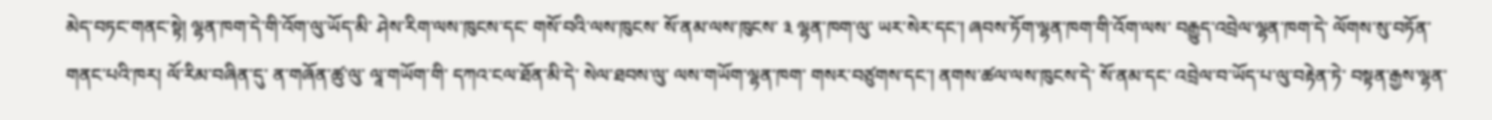མེད་བཏང་གནང་སྟེ། ལྷན་ཁག་དེ་གི་འོག་ལུ་ཡོད་མི་ ཤེས་རིག་ལས་ཁུངས་དང་ གསོ་བའི་ལས་ཁུངས་ སོ་ནམ་ལས་ཁུངས་ ༣ ལྷན་ཁག་ལུ་ ཡར་སེར་དང་། ཞབས་ཏོག་ལྷན་ཁག་གི་འོག་ལས་ བརྒྱུད་འབྲེལ་ལྷན་ཁག་དེ་ ལོགས་སུ་བཏོན་གནང་པའི་ཁར། ལོ་རིམ་བཞིན་དུ་ ན་གཞོན་ཚུ་ལུ་ ལཱ་གཡོག་གི་ དཀའ་ངལ་ཐོན་མི་དེ་ སེལ་ཐབས་ལུ་ ལས་གཡོག་ལྷན་ཁག་ གསར་བཙུགས་དང་། ནགས་ཚལ་ལས་ཁུངས་དེ་ སོ་ནམ་དང་ འབྲེལ་བ་ཡོད་པ་ལུ་བརྟེན་ཏེ་ བསྟན་རྒྱས་ལྷན་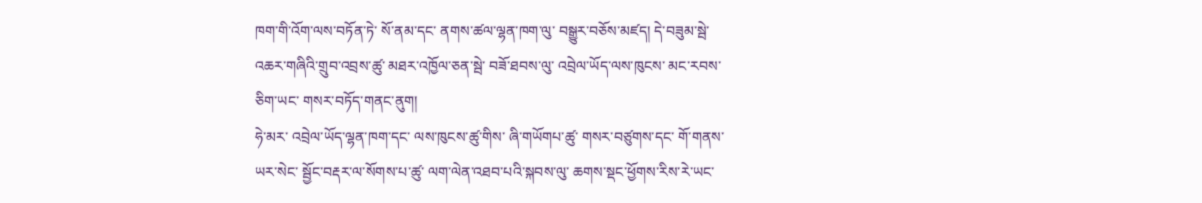ཁག་གི་འོག་ལས་བཏོན་ཏེ་ སོ་ནམ་དང་ ནགས་ཚལ་ལྷན་ཁག་ལུ་ བསྒྱུར་བཅོས་མཛད། དེ་བཟུམ་སྦེ་ འཆར་གཞིའི་གྲུབ་འབྲས་ཚུ་ མཐར་འཁྱོལ་ཅན་སྦེ་ བཟོ་ཐབས་ལུ་ འབྲེལ་ཡོད་ལས་ཁུངས་ མང་རབས་ཅིག་ཡང་ གསར་བཏོད་གནང་ནུག།
ཧེ་མར་ འབྲེལ་ཡོད་ལྷན་ཁག་དང་ ལས་ཁུངས་ཚུ་གིས་ ཞི་གཡོགཔ་ཚུ་ གསར་བཙུགས་དང་ གོ་གནས་ཡར་སེང་ སྦྱོང་བརྡར་ལ་སོགས་པ་ཚུ་ ལག་ལེན་འཐབ་པའི་སྐབས་ལུ་ ཆགས་སྡང་ཕྱོགས་རིས་རེ་ཡང་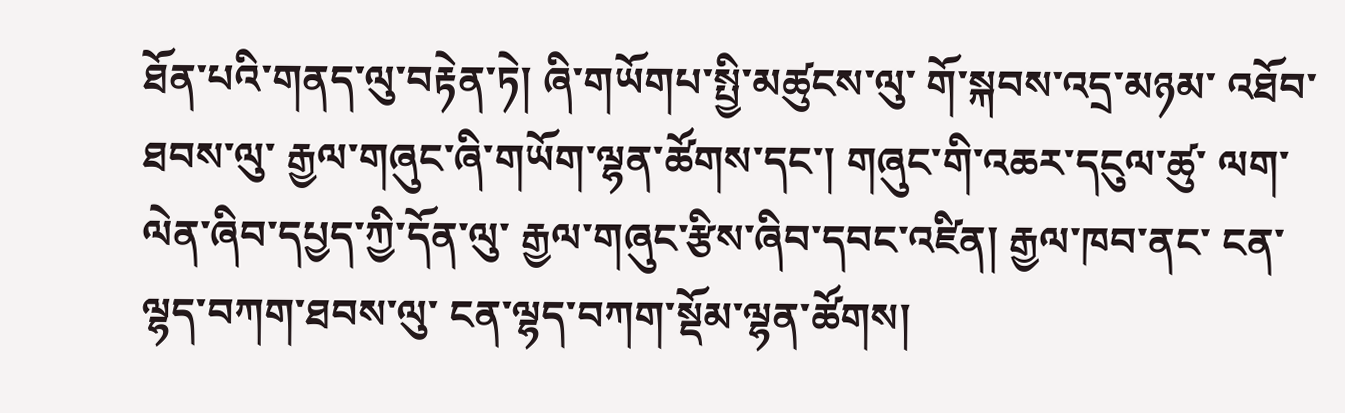ཐོན་པའི་གནད་ལུ་བརྟེན་ཏེ། ཞི་གཡོགཔ་སྤྱི་མཚུངས་ལུ་ གོ་སྐབས་འདྲ་མཉམ་ འཐོབ་ཐབས་ལུ་ རྒྱལ་གཞུང་ཞི་གཡོག་ལྷན་ཚོགས་དང་། གཞུང་གི་འཆར་དངུལ་ཚུ་ ལག་ལེན་ཞིབ་དཔྱད་ཀྱི་དོན་ལུ་ རྒྱལ་གཞུང་རྩིས་ཞིབ་དབང་འཛིན། རྒྱལ་ཁབ་ནང་ ངན་ལྷད་བཀག་ཐབས་ལུ་ ངན་ལྷད་བཀག་སྡོམ་ལྷན་ཚོགས།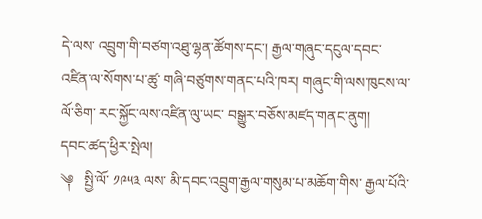དེ་ལས་ འབྲུག་གི་བཙག་འཐུ་ལྷན་ཚོགས་དང་། རྒྱལ་གཞུང་དངུལ་དབང་འཛིན་ལ་སོགས་པ་ཚུ་ གཞི་བཙུགས་གནང་པའི་ཁར། གཞུང་གི་ལས་ཁུངས་ལ་ལོ་ཅིག་ རང་སྐྱོང་ལས་འཛིན་ལུ་ཡང་ བསྒྱུར་བཅོས་མཛད་གནང་ནུག།
དབང་ཚད་ཕྱིར་སྤེལ།
༆   སྤྱི་ལོ་ ༡༩༥༣ ལས་ མི་དབང་འབྲུག་རྒྱལ་གསུམ་པ་མཆོག་གིས་ རྒྱལ་པོའི་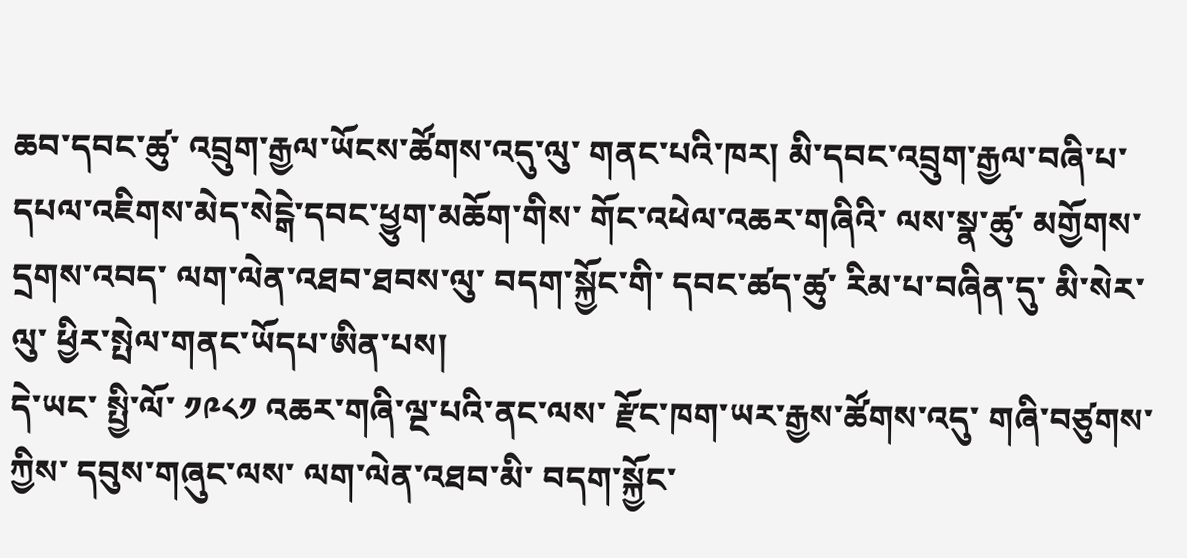ཆབ་དབང་ཚུ་ འབྲུག་རྒྱལ་ཡོངས་ཚོགས་འདུ་ལུ་ གནང་པའི་ཁར། མི་དབང་འབྲུག་རྒྱལ་བཞི་པ་ དཔལ་འཇིགས་མེད་སེངྒེ་དབང་ཕྱུག་མཆོག་གིས་ གོང་འཕེལ་འཆར་གཞིའི་ ལས་སྣ་ཚུ་ མགྱོགས་དྲགས་འབད་ ལག་ལེན་འཐབ་ཐབས་ལུ་ བདག་སྐྱོང་གི་ དབང་ཚད་ཚུ་ རིམ་པ་བཞིན་དུ་ མི་སེར་ལུ་ ཕྱིར་སྤེལ་གནང་ཡོདཔ་ཨིན་པས།
དེ་ཡང་ སྤྱི་ལོ་ ༡༩༨༡ འཆར་གཞི་ལྔ་པའི་ནང་ལས་ རྫོང་ཁག་ཡར་རྒྱས་ཚོགས་འདུ་ གཞི་བཙུགས་ཀྱིས་ དབུས་གཞུང་ལས་ ལག་ལེན་འཐབ་མི་ བདག་སྐྱོང་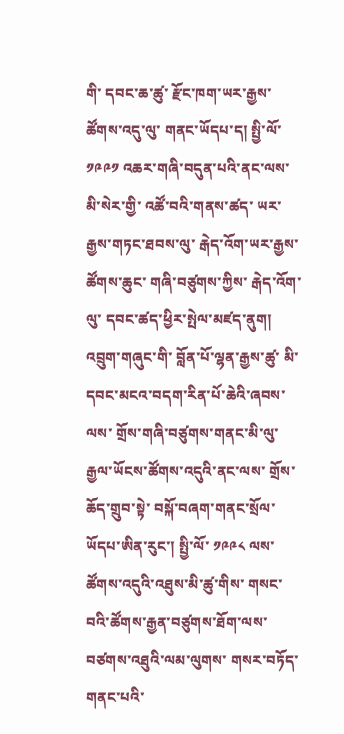གི་ དབང་ཆ་ཚུ་ རྫོང་ཁག་ཡར་རྒྱས་ཚོགས་འདུ་ལུ་ གནང་ཡོདཔ་ད། སྤྱི་ལོ་ ༡༩༩༡ འཆར་གཞི་བདུན་པའི་ནང་ལས་ མི་སེར་གྱི་ འཚོ་བའི་གནས་ཚད་ ཡར་རྒྱས་གཏང་ཐབས་ལུ་ རྒེད་འོག་ཡར་རྒྱས་ཚོགས་ཆུང་ གཞི་བཙུགས་ཀྱིས་ རྒེད་འོག་ལུ་ དབང་ཚད་ཕྱིར་སྤེལ་མཛད་ནུག།
འབྲུག་གཞུང་གི་ བློན་པོ་ལྷན་རྒྱས་ཚུ་ མི་དབང་མངའ་བདག་རིན་པོ་ཆེའི་ཞབས་ལས་ གྲོས་གཞི་བཙུགས་གནང་མི་ལུ་ རྒྱལ་ཡོངས་ཚོགས་འདུའི་ནང་ལས་ གྲོས་ཆོད་གྲུབ་སྟེ་ བསྐོ་བཞག་གནང་སྲོལ་ཡོདཔ་ཨིན་རུང་། སྤྱི་ལོ་ ༡༩༩༨ ལས་ ཚོགས་འདུའི་འཐུས་མི་ཚུ་གིས་ གསང་བའི་ཚོགས་རྒྱན་བཙུགས་ཐོག་ལས་ བཙགས་འཐུའི་ལམ་ལུགས་ གསར་བཏོད་གནང་པའི་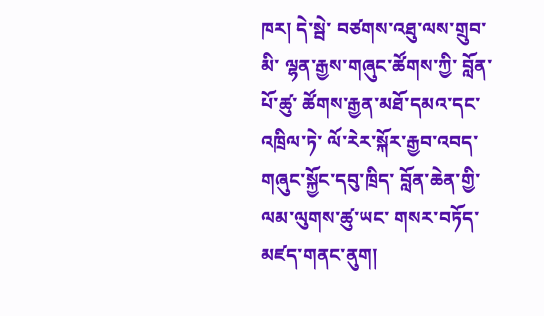ཁར། དེ་སྦེ་ བཙགས་འཐུ་ལས་གྲུབ་མི་ ལྷན་རྒྱས་གཞུང་ཚོགས་ཀྱི་ བློན་པོ་ཚུ་ ཚོགས་རྒྱན་མཐོ་དམའ་དང་འཁྲིལ་ཏེ་ ལོ་རེར་སྐོར་རྒྱབ་འབད་ གཞུང་སྐྱོང་དབུ་ཁྲིད་ བློན་ཆེན་གྱི་ ལམ་ལུགས་ཚུ་ཡང་ གསར་བཏོད་མཛད་གནང་ནུག།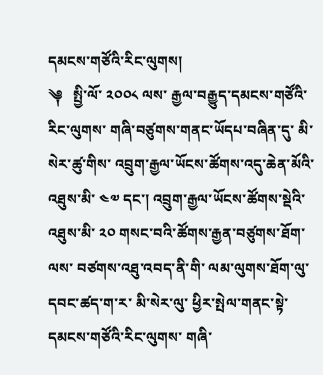དམངས་གཙོའི་རིང་ལུགས།
༆   སྤྱི་ལོ་ ༢༠༠༨ ལས་ རྒྱལ་བརྒྱུད་དམངས་གཙོའི་རིང་ལུགས་ གཞི་བཙུགས་གནང་ཡོདཔ་བཞིན་དུ་ མི་སེར་ཚུ་གིས་ འབྲུག་རྒྱལ་ཡོངས་ཚོགས་འདུ་ཆེན་མོའི་འཐུས་མི་ ༤༧ དང་། འབྲུག་རྒྱལ་ཡོངས་ཚོགས་སྡེའི་འཐུས་མི་ ༢༠ གསང་བའི་ཚོགས་རྒྱན་བཙུགས་ཐོག་ལས་ བཙགས་འཐུ་འབད་ནི་གི་ ལམ་ལུགས་ཐོག་ལུ་ དབང་ཚད་ག་ར་ མི་སེར་ལུ་ ཕྱིར་སྤེལ་གནང་སྟེ་ དམངས་གཙོའི་རིང་ལུགས་ གཞི་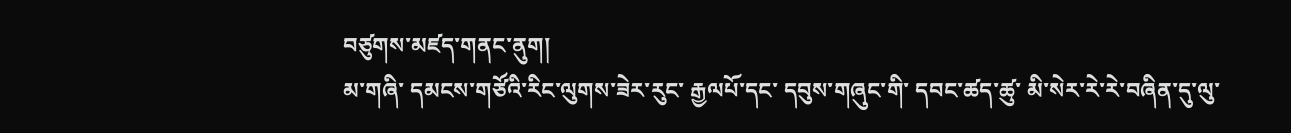བཙུགས་མཛད་གནང་ནུག།
མ་གཞི་ དམངས་གཙོའི་རིང་ལུགས་ཟེར་རུང་ རྒྱལཔོ་དང་ དབུས་གཞུང་གི་ དབང་ཚད་ཚུ་ མི་སེར་རེ་རེ་བཞིན་དུ་ལུ་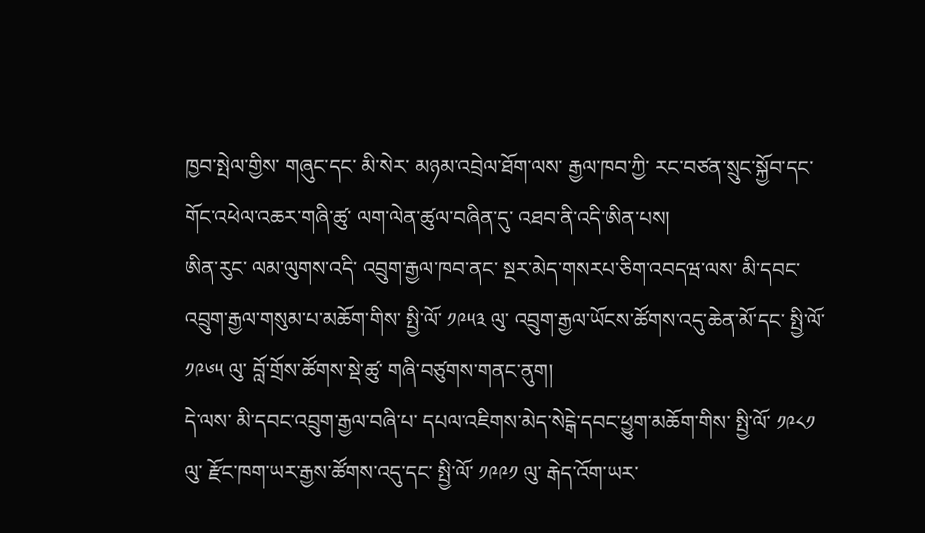ཁྱབ་སྤེལ་གྱིས་ གཞུང་དང་ མི་སེར་ མཉམ་འབྲེལ་ཐོག་ལས་ རྒྱལ་ཁབ་ཀྱི་ རང་བཙན་སྲུང་སྐྱོབ་དང་ གོང་འཕེལ་འཆར་གཞི་ཚུ་ ལག་ལེན་ཚུལ་བཞིན་དུ་ འཐབ་ནི་འདི་ཨིན་པས།
ཨིན་རུང་ ལམ་ལུགས་འདི་ འབྲུག་རྒྱལ་ཁབ་ནང་ སྔར་མེད་གསརཔ་ཅིག་འབདཝ་ལས་ མི་དབང་འབྲུག་རྒྱལ་གསུམ་པ་མཆོག་གིས་ སྤྱི་ལོ་ ༡༩༥༣ ལུ་ འབྲུག་རྒྱལ་ཡོངས་ཚོགས་འདུ་ཆེན་མོ་དང་ སྤྱི་ལོ་ ༡༩༦༥ ལུ་ བློ་གྲོས་ཚོགས་སྡེ་ཚུ་ གཞི་བཙུགས་གནང་ནུག།
དེ་ལས་ མི་དབང་འབྲུག་རྒྱལ་བཞི་པ་ དཔལ་འཇིགས་མེད་སེངྒེ་དབང་ཕྱུག་མཆོག་གིས་ སྤྱི་ལོ་ ༡༩༨༡ ལུ་ རྫོང་ཁག་ཡར་རྒྱས་ཚོགས་འདུ་དང་ སྤྱི་ལོ་ ༡༩༩༡ ལུ་ རྒེད་འོག་ཡར་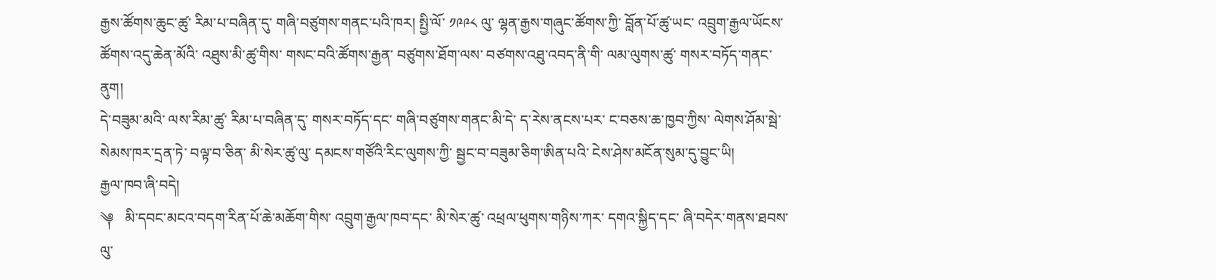རྒྱས་ཚོགས་ཆུང་ཚུ་ རིམ་པ་བཞིན་དུ་ གཞི་བཙུགས་གནང་པའི་ཁར། སྤྱི་ལོ་ ༡༩༩༨ ལུ་ ལྷན་རྒྱས་གཞུང་ཚོགས་ཀྱི་ བློན་པོ་ཚུ་ཡང་ འབྲུག་རྒྱལ་ཡོངས་ཚོགས་འདུ་ཆེན་མོའི་ འཐུས་མི་ཚུ་གིས་ གསང་བའི་ཚོགས་རྒྱན་ བཙུགས་ཐོག་ལས་ བཙགས་འཐུ་འབད་ནི་གི་ ལམ་ལུགས་ཚུ་ གསར་བཏོད་གནང་ནུག།
དེ་བཟུམ་མའི་ ལས་རིམ་ཚུ་ རིམ་པ་བཞིན་དུ་ གསར་བཏོད་དང་ གཞི་བཙུགས་གནང་མི་དེ་ ད་རེས་ནངས་པར་ ང་བཅས་ཆ་ཁྱབ་ཀྱིས་ ལེགས་ཤོམ་སྦེ་ སེམས་ཁར་དྲན་ཏེ་ བལྟ་བ་ཅིན་ མི་སེར་ཚུ་ལུ་ དམངས་གཙོའི་རིང་ལུགས་ཀྱི་ སྦྱང་བ་བཟུམ་ཅིག་ཨིན་པའི་ ངེས་ཤེས་མངོན་སུམ་དུ་བྱུང་ཡི།
རྒྱལ་ཁབ་ཞི་བདེ།
༆   མི་དབང་མངའ་བདག་རིན་པོ་ཆེ་མཆོག་གིས་ འབྲུག་རྒྱལ་ཁབ་དང་ མི་སེར་ཚུ་ འཕྲལ་ཕུགས་གཉིས་ཀར་ དགའ་སྐྱིད་དང་ ཞི་བདེར་གནས་ཐབས་ལུ་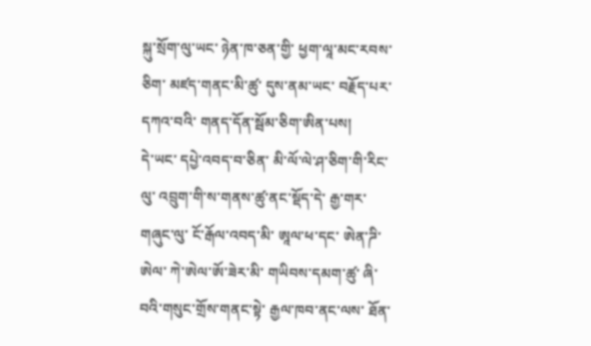སྐུ་སྲོག་ལུ་ཡང་ ཉེན་ཁ་ཅན་གྱི་ ཕྱག་ལཱ་མང་རབས་ཅིག་ མཛད་གནང་མི་ཚུ་ དུས་ནམ་ཡང་ བརྗོད་པར་དཀའ་བའི་ གནད་དོན་སྦོམ་ཅིག་ཨིན་པས།
དེ་ཡང་ དཔྱེ་འབད་བ་ཅིན་ མི་ལོ་ལེ་ཤ་ཅིག་གི་རིང་ལུ་ འབྲུག་གི་ས་གནས་ཚུ་ནང་སྡོད་དེ་ རྒྱ་གར་གཞུང་ལུ་ ངོ་རྒོལ་འབད་མི་ ཨཱལ་ཕ་དང་ ཨེན་ཌི་ཨེལ་ ཀེ་ཨེལ་ཨོ་ཟེར་མི་ གཡིབས་དམག་ཚུ་ ཞི་བའི་གསུང་གྲོས་གནང་སྟེ་ རྒྱལ་ཁབ་ནང་ལས་ ཐོན་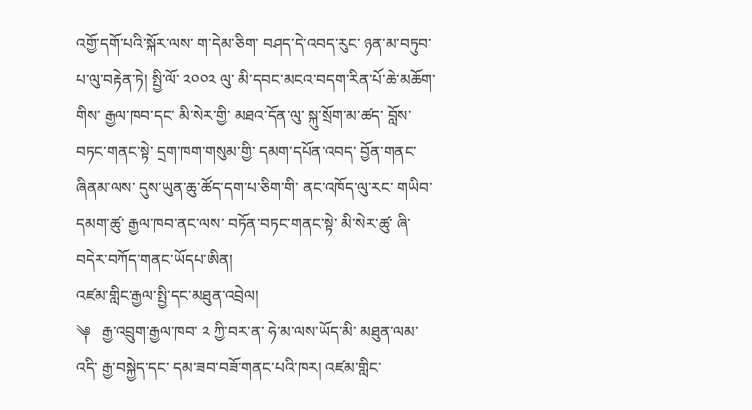འགྱོ་དགོ་པའི་སྐོར་ལས་ ག་དེམ་ཅིག་ བཤད་དེ་འབད་རུང་ ཉན་མ་བཏུབ་པ་ལུ་བརྟེན་ཏེ། སྤྱི་ལོ་ ༢༠༠༢ ལུ་ མི་དབང་མངའ་བདག་རིན་པོ་ཆེ་མཆོག་གིས་ རྒྱལ་ཁབ་དང་ མི་སེར་གྱི་ མཐའ་དོན་ལུ་ སྐུ་སྲོག་མ་ཚད་ བློས་བཏང་གནང་སྟེ་ དྲག་ཁག་གསུམ་གྱི་ དམག་དཔོན་འབད་ བྱོན་གནང་ཞིནམ་ལས་ དུས་ཡུན་ཆུ་ཚོད་དག་པ་ཅིག་གི་ ནང་འཁོད་ལུ་རང་ གཡིབ་དམག་ཚུ་ རྒྱལ་ཁབ་ནང་ལས་ བཏོན་བཏང་གནང་སྟེ་ མི་སེར་ཚུ་ ཞི་བདེར་བཀོད་གནང་ཡོདཔ་ཨིན།
འཛམ་གླིང་རྒྱལ་སྤྱི་དང་མཐུན་འབྲེལ།
༆   རྒྱ་འབྲུག་རྒྱལ་ཁབ་ ༢ ཀྱི་བར་ན་ ཧེ་མ་ལས་ཡོད་མི་ མཐུན་ལམ་འདི་ རྒྱ་བསྐྱེད་དང་ དམ་ཟབ་བཟོ་གནང་པའི་ཁར། འཛམ་གླིང་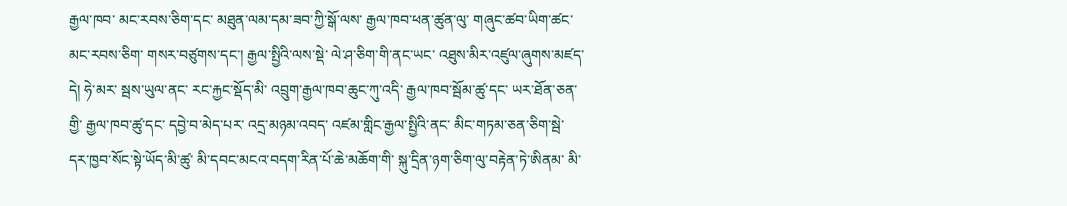རྒྱལ་ཁབ་ མང་རབས་ཅིག་དང་ མཐུན་ལམ་དམ་ཟབ་ཀྱི་སྒོ་ལས་ རྒྱལ་ཁབ་ཕན་ཚུན་ལུ་ གཞུང་ཚབ་ཡིག་ཚང་ མང་རབས་ཅིག་ གསར་བཙུགས་དང་། རྒྱལ་སྤྱིའི་ལས་སྡེ་ ལེ་ཤ་ཅིག་གི་ནང་ཡང་ འཐུས་མིར་འཛུལ་ཞུགས་མཛད་དེ། ཧེ་མར་ སྦས་ཡུལ་ནང་ རང་རྐྱང་སྡོད་མི་ འབྲུག་རྒྱལ་ཁབ་ཆུང་ཀུ་འདི་ རྒྱལ་ཁབ་སྦོམ་ཚུ་དང་ ཡར་ཐོན་ཅན་གྱི་ རྒྱལ་ཁབ་ཚུ་དང་ དབྱེ་བ་མེད་པར་ འདྲ་མཉམ་འབད་ འཛམ་གླིང་རྒྱལ་སྤྱིའི་ནང་ མིང་གཏམ་ཅན་ཅིག་སྦེ་ དར་ཁྱབ་སོང་སྟེ་ཡོད་མི་ཚུ་ མི་དབང་མངའ་བདག་རིན་པོ་ཆེ་མཆོག་གི་ སྐུ་དྲིན་ཉག་ཅིག་ལུ་བརྟེན་ཏེ་ཨིནམ་ མི་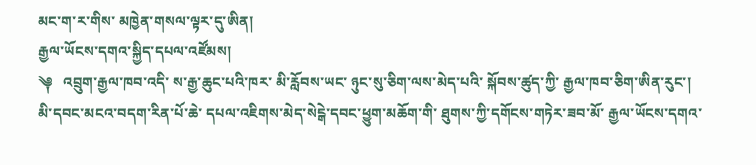མང་ག་ར་གིས་ མཁྱེན་གསལ་ལྟར་དུ་ཨིན།
རྒྱལ་ཡོངས་དགའ་སྐྱིད་དཔལ་འཛོམས།
༆   འབྲུག་རྒྱལ་ཁབ་འདི་ ས་རྒྱ་ཆུང་པའི་ཁར་ མི་རློབས་ཡང་ ཉུང་སུ་ཅིག་ལས་མེད་པའི་ སྐོབས་ཚུད་ཀྱི་ རྒྱལ་ཁབ་ཅིག་ཨིན་རུང་། མི་དབང་མངའ་བདག་རིན་པོ་ཆེ་ དཔལ་འཇིགས་མེད་སེངྒེ་དབང་ཕྱུག་མཆོག་གི་ ཐུགས་ཀྱི་དགོངས་གཏེར་ཟབ་མོ་ རྒྱལ་ཡོངས་དགའ་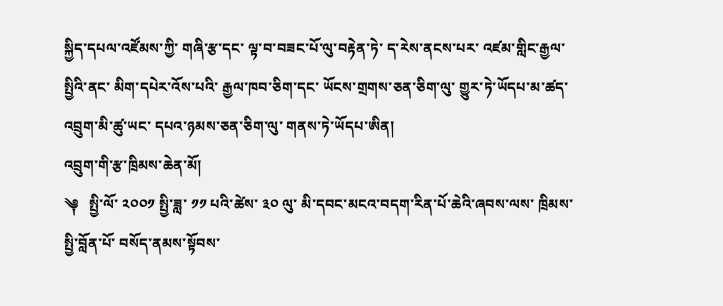སྐྱིད་དཔལ་འཛོམས་ཀྱི་ གཞི་རྩ་དང་ ལྟ་བ་བཟང་པོ་ལུ་བརྟེན་ཏེ་ ད་རེས་ནངས་པར་ འཛམ་གླིང་རྒྱལ་སྤྱིའི་ནང་ མིག་དཔེར་འོས་པའི་ རྒྱལ་ཁབ་ཅིག་དང་ ཡོངས་གྲགས་ཅན་ཅིག་ལུ་ གྱུར་ཏེ་ཡོདཔ་མ་ཚད་ འབྲུག་མི་ཚུ་ཡང་ དཔའ་ཉམས་ཅན་ཅིག་ལུ་ གནས་ཏེ་ཡོདཔ་ཨིན།
འབྲུག་གི་རྩ་ཁྲིམས་ཆེན་མོ།
༆   སྤྱི་ལོ་ ༢༠༠༡ སྤྱི་ཟླ་ ༡༡ པའི་ཚེས་ ༣༠ ལུ་ མི་དབང་མངའ་བདག་རིན་པོ་ཆེའི་ཞབས་ལས་ ཁྲིམས་སྤྱི་བློན་པོ་ བསོད་ནམས་སྟོབས་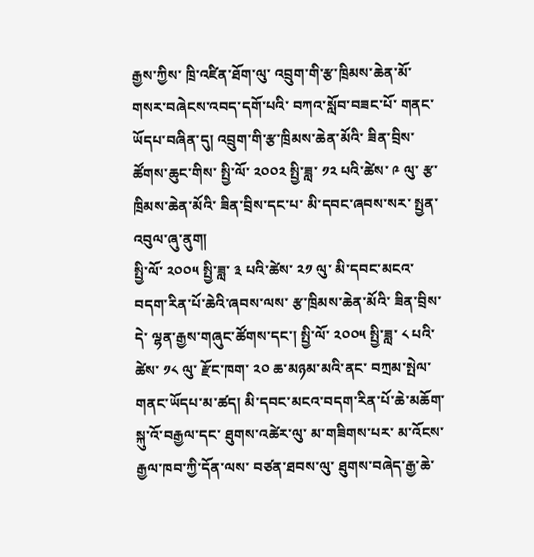རྒྱས་ཀྱིས་ ཁྲི་འཛིན་ཐོག་ལུ་ འབྲུག་གི་རྩ་ཁྲིམས་ཆེན་མོ་ གསར་བཞེངས་འབད་དགོ་པའི་ བཀའ་སློབ་བཟང་པོ་ གནང་ཡོདཔ་བཞིན་དུ། འབྲུག་གི་རྩ་ཁྲིམས་ཆེན་མོའི་ ཟིན་བྲིས་ཚོགས་ཆུང་གིས་ སྤྱི་ལོ་ ༢༠༠༢ སྤྱི་ཟླ་ ༡༢ པའི་ཚེས་ ༩ ལུ་ རྩ་ཁྲིམས་ཆེན་མོའི་ ཟིན་བྲིས་དང་པ་ མི་དབང་ཞབས་སར་ སྤྱན་འབུལ་ཞུ་ནུག།
སྤྱི་ལོ་ ༢༠༠༥ སྤྱི་ཟླ་ ༣ པའི་ཚེས་ ༢༡ ལུ་ མི་དབང་མངའ་བདག་རིན་པོ་ཆེའི་ཞབས་ལས་ རྩ་ཁྲིམས་ཆེན་མོའི་ ཟིན་བྲིས་དེ་ ལྷན་རྒྱས་གཞུང་ཚོགས་དང་། སྤྱི་ལོ་ ༢༠༠༥ སྤྱི་ཟླ་ ༨ པའི་ཚེས་ ༡༨ ལུ་ རྫོང་ཁག་ ༢༠ ཆ་མཉམ་མའི་ནང་ བཀྲམ་སྤེལ་གནང་ཡོདཔ་མ་ཚད། མི་དབང་མངའ་བདག་རིན་པོ་ཆེ་མཆོག་ སྐུ་འོ་བརྒྱལ་དང་ ཐུགས་འཚེར་ལུ་ མ་གཟིགས་པར་ མ་འོངས་རྒྱལ་ཁབ་ཀྱི་དོན་ལས་ བཙན་ཐབས་ལུ་ ཐུགས་བཞེད་རྒྱ་ཆེ་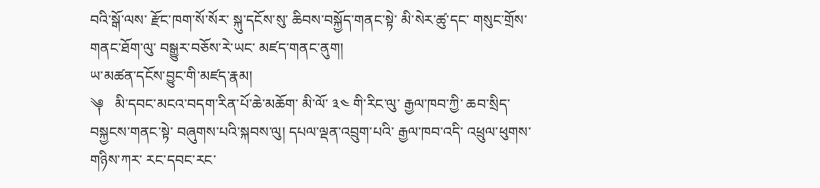བའི་སྒོ་ལས་ རྫོང་ཁག་སོ་སོར་ སྐུ་དངོས་སུ་ ཆིབས་བསྐྱོད་གནང་སྟེ་ མི་སེར་ཚུ་དང་ གསུང་གྲོས་གནང་ཐོག་ལུ་ བསྒྱུར་བཅོས་རེ་ཡང་ མཛད་གནང་ནུག།
ཡ་མཚན་དངོས་བྱུང་གི་མཛད་རྣམ།
༆   མི་དབང་མངའ་བདག་རིན་པོ་ཆེ་མཆོག་ མི་ལོ་ ༣༤ གི་རིང་ལུ་ རྒྱལ་ཁབ་ཀྱི་ ཆབ་སྲིད་བསྐྱངས་གནང་སྟེ་ བཞུགས་པའི་སྐབས་ལུ། དཔལ་ལྡན་འབྲུག་པའི་ རྒྱལ་ཁབ་འདི་ འཕྲུལ་ཕུགས་གཉིས་ཀར་ རང་དབང་རང་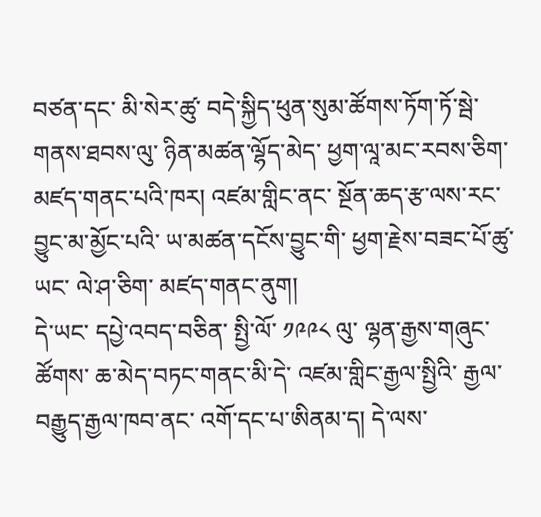བཙན་དང་ མི་སེར་ཚུ་ བདེ་སྐྱིད་ཕུན་སུམ་ཚོགས་ཏོག་ཏོ་སྦེ་ གནས་ཐབས་ལུ་ ཉིན་མཚན་ལྷོད་མེད་ ཕྱག་ལཱ་མང་རབས་ཅིག་ མཛད་གནང་པའི་ཁར། འཛམ་གླིང་ནང་ སྔོན་ཆད་རྩ་ལས་རང་ བྱུང་མ་མྱོང་པའི་ ཡ་མཚན་དངོས་བྱུང་གི་ ཕྱག་རྗེས་བཟང་པོ་ཚུ་ཡང་ ལེ་ཤ་ཅིག་ མཛད་གནང་ནུག།
དེ་ཡང་ དཔྱེ་འབད་བཅིན་ སྤྱི་ལོ་ ༡༩༩༨ ལུ་ ལྷན་རྒྱས་གཞུང་ཚོགས་ ཆ་མེད་བཏང་གནང་མི་དེ་ འཛམ་གླིང་རྒྱལ་སྤྱིའི་ རྒྱལ་བརྒྱུད་རྒྱལ་ཁབ་ནང་ འགོ་དང་པ་ཨིནམ་ད། དེ་ལས་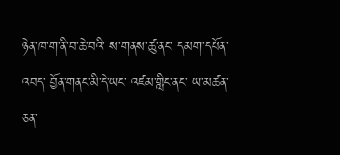ཉེན་ཁ་ག་ནི་བ་ཆེ་བའི་ ས་གནས་ཚུ་ནང་ དམག་དཔོན་འབད་ བྱོན་གནང་མི་དེ་ཡང་ འཛམ་གླིང་ནང་ ཡ་མཚན་ཅན་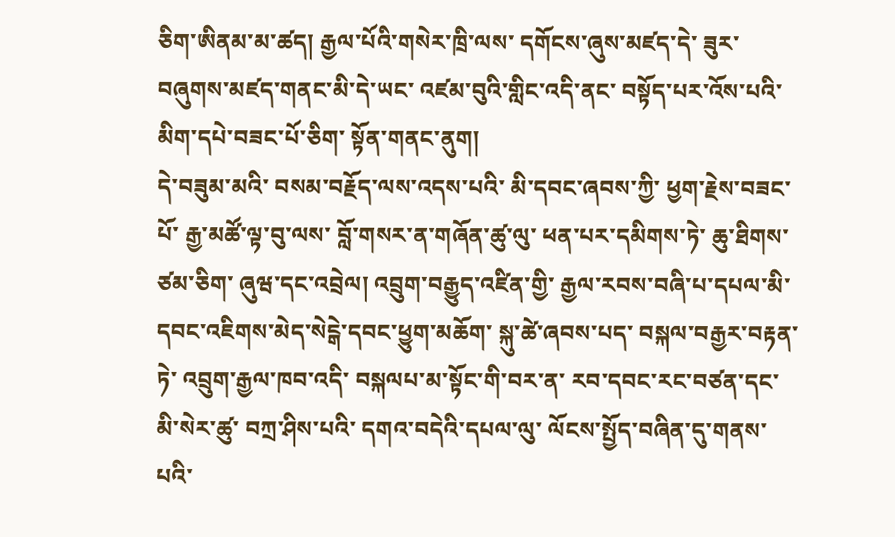ཅིག་ཨིནམ་མ་ཚད། རྒྱལ་པོའི་གསེར་ཁྲི་ལས་ དགོངས་ཞུས་མཛད་དེ་ ཟུར་བཞུགས་མཛད་གནང་མི་དེ་ཡང་ འཛམ་བུའི་གླིང་འདི་ནང་ བསྟོད་པར་འོས་པའི་ མིག་དཔེ་བཟང་པོ་ཅིག་ སྟོན་གནང་ནུག།
དེ་བཟུམ་མའི་ བསམ་བརྗོད་ལས་འདས་པའི་ མི་དབང་ཞབས་ཀྱི་ ཕྱག་རྗེས་བཟང་པོ་ རྒྱ་མཚོ་ལྟ་བུ་ལས་ བློ་གསར་ན་གཞོན་ཚུ་ལུ་ ཕན་པར་དམིགས་ཏེ་ ཆུ་ཐིགས་ཙམ་ཅིག་ ཞུཝ་དང་འབྲེལ། འབྲུག་བརྒྱུད་འཛིན་གྱི་ རྒྱལ་རབས་བཞི་པ་དཔལ་མི་དབང་འཇིགས་མེད་སེངྒེ་དབང་ཕྱུག་མཆོག་ སྐུ་ཚེ་ཞབས་པད་ བསྐལ་བརྒྱར་བརྟན་ཏེ་ འབྲུག་རྒྱལ་ཁབ་འདི་ བསྐལཔ་མ་སྟོང་གི་བར་ན་ རབ་དབང་རང་བཙན་དང་ མི་སེར་ཚུ་ བཀྲ་ཤིས་པའི་ དགའ་བདེའི་དཔལ་ལུ་ ལོངས་སྤྱོད་བཞིན་དུ་གནས་པའི་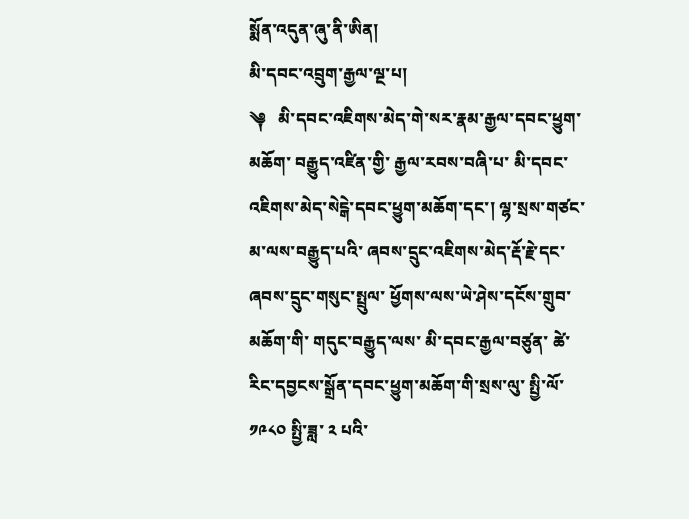སྨོན་འདུན་ཞུ་ནི་ཨིན།
མི་དབང་འབྲུག་རྒྱལ་ལྔ་པ།
༆   མི་དབང་འཇིགས་མེད་གེ་སར་རྣམ་རྒྱལ་དབང་ཕྱུག་མཆོག་ བརྒྱུད་འཛིན་གྱི་ རྒྱལ་རབས་བཞི་པ་ མི་དབང་འཇིགས་མེད་སེངྒེ་དབང་ཕྱུག་མཆོག་དང་། ལྷ་སྲས་གཙང་མ་ལས་བརྒྱུད་པའི་ ཞབས་དྲུང་འཇིགས་མེད་རྡོ་རྗེ་དང་ ཞབས་དྲུང་གསུང་སྤྲུལ་ ཕྱོགས་ལས་ཡེ་ཤེས་དངོས་གྲུབ་མཆོག་གི་ གདུང་བརྒྱུད་ལས་ མི་དབང་རྒྱལ་བཙུན་ ཚེ་རིང་དབྱངས་སྒྲོན་དབང་ཕྱུག་མཆོག་གི་སྲས་ལུ་ སྤྱི་ལོ་ ༡༩༨༠ སྤྱི་ཟླ་ ༢ པའི་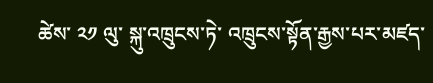ཚེས་ ༢༡ ལུ་ སྐུ་འཁྲུངས་ཏེ་ འཁྲུངས་སྟོན་རྒྱས་པར་མཛད་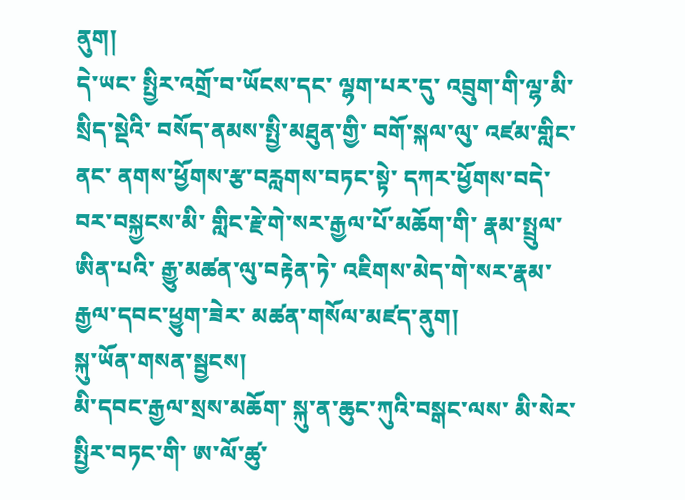ནུག།
དེ་ཡང་ སྤྱིར་འགྲོ་བ་ཡོངས་དང་ ལྷག་པར་དུ་ འབྲུག་གི་ལྷ་མི་སྲིད་སྡེའི་ བསོད་ནམས་སྤྱི་མཐུན་གྱི་ བགོ་སྐལ་ལུ་ འཛམ་གླིང་ནང་ ནགས་ཕྱོགས་རྩ་བརླགས་བཏང་སྟེ་ དཀར་ཕྱོགས་བདེ་བར་བསྐྱངས་མི་ གླིང་རྗེ་གེ་སར་རྒྱལ་པོ་མཆོག་གི་ རྣམ་སྤྲུལ་ཨིན་པའི་ རྒྱུ་མཚན་ལུ་བརྟེན་ཏེ་ འཇིགས་མེད་གེ་སར་རྣམ་རྒྱལ་དབང་ཕྱུག་ཟེར་ མཚན་གསོལ་མཛད་ནུག།
སྐུ་ཡོན་གསན་སྦྱངས།
མི་དབང་རྒྱལ་སྲས་མཆོག་ སྐུ་ན་ཆུང་ཀུའི་བསྒང་ལས་ མི་སེར་སྤྱིར་བཏང་གི་ ཨ་ལོ་ཚུ་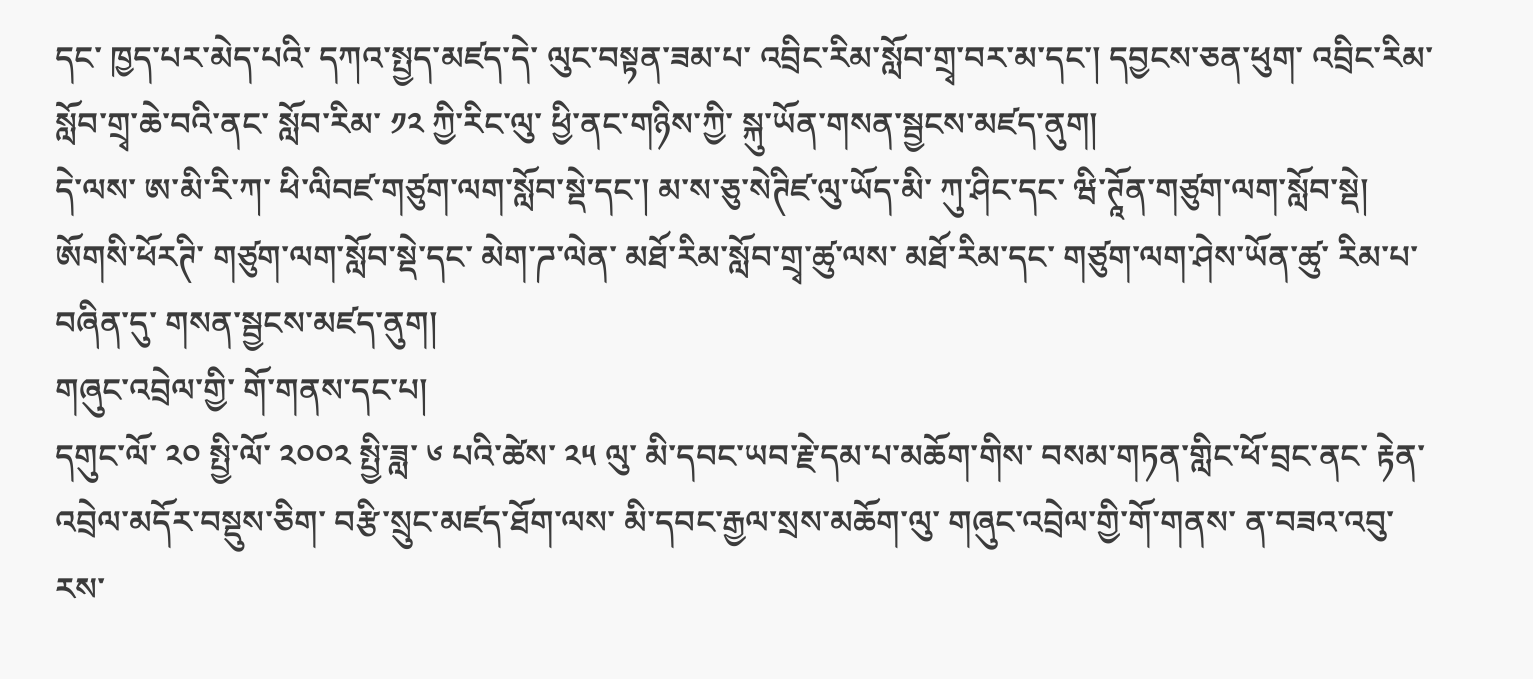དང་ ཁྱད་པར་མེད་པའི་ དཀའ་སྤྱད་མཛད་དེ་ ལུང་བསྟན་ཟམ་པ་ འབྲིང་རིམ་སློབ་གྲྭ་བར་མ་དང་། དབྱངས་ཅན་ཕུག་ འབྲིང་རིམ་སློབ་གྲྭ་ཆེ་བའི་ནང་ སློབ་རིམ་ ༡༢ ཀྱི་རིང་ལུ་ ཕྱི་ནང་གཉིས་ཀྱི་ སྐུ་ཡོན་གསན་སྦྱངས་མཛད་ནུག།
དེ་ལས་ ཨ་མི་རི་ཀ་ ཕི་ལིབཛ་གཙུག་ལག་སློབ་སྡེ་དང་། མ་ས་ཅུ་སེཊིཛ་ལུ་ཡོད་མི་ ཀུ་ཤིང་དང་ ཝི་ཊཱོན་གཙུག་ལག་སློབ་སྡེ། ཨོགསི་ཕོརཊི་ གཙུག་ལག་སློབ་སྡེ་དང་ མེག་ཌ་ལེན་ མཐོ་རིམ་སློབ་གྲྭ་ཚུ་ལས་ མཐོ་རིམ་དང་ གཙུག་ལག་ཤེས་ཡོན་ཚུ་ རིམ་པ་བཞིན་དུ་ གསན་སྦྱངས་མཛད་ནུག།
གཞུང་འབྲེལ་གྱི་ གོ་གནས་དང་པ།
དགུང་ལོ་ ༢༠ སྤྱི་ལོ་ ༢༠༠༢ སྤྱི་ཟླ་ ༦ པའི་ཚེས་ ༢༥ ལུ་ མི་དབང་ཡབ་རྗེ་དམ་པ་མཆོག་གིས་ བསམ་གཏན་གླིང་ཕོ་བྲང་ནང་ རྟེན་འབྲེལ་མདོར་བསྡུས་ཅིག་ བརྩི་སྲུང་མཛད་ཐོག་ལས་ མི་དབང་རྒྱལ་སྲས་མཆོག་ལུ་ གཞུང་འབྲེལ་གྱི་གོ་གནས་ ན་བཟའ་འབུ་རས་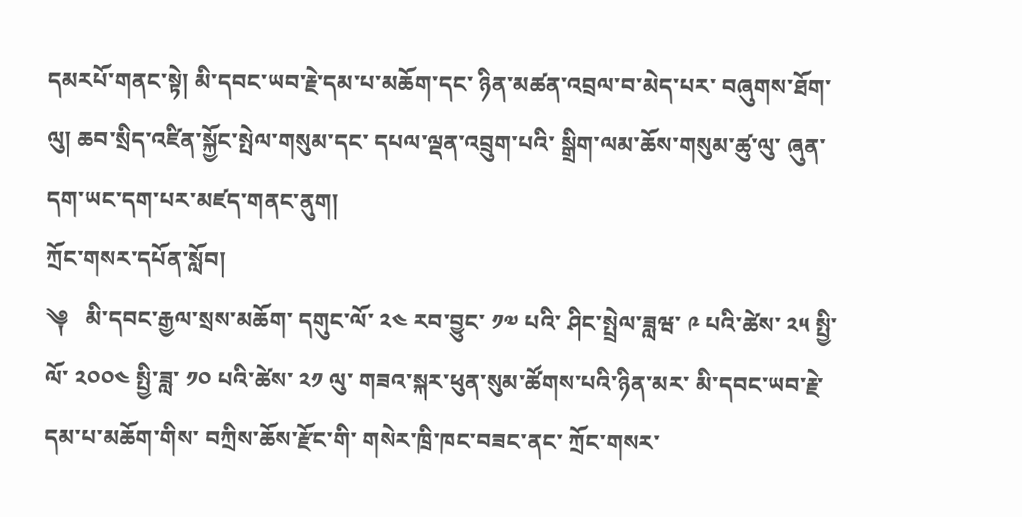དམརཔོ་གནང་སྟེ། མི་དབང་ཡབ་རྗེ་དམ་པ་མཆོག་དང་ ཉིན་མཚན་འབྲལ་བ་མེད་པར་ བཞུགས་ཐོག་ལུ། ཆབ་སྲིད་འཛིན་སྐྱོང་སྤེལ་གསུམ་དང་ དཔལ་ལྡན་འབྲུག་པའི་ སྒྲིག་ལམ་ཆོས་གསུམ་ཚུ་ལུ་ ཞུན་དག་ཡང་དག་པར་མཛད་གནང་ནུག།
ཀྲོང་གསར་དཔོན་སློབ།
༆   མི་དབང་རྒྱལ་སྲས་མཆོག་ དགུང་ལོ་ ༢༤ རབ་བྱུང་ ༡༧ པའི་ ཤིང་སྤྲེལ་ཟླཝ་ ༩ པའི་ཚེས་ ༢༥ སྤྱི་ལོ་ ༢༠༠༤ སྤྱི་ཟླ་ ༡༠ པའི་ཚེས་ ༢༡ ལུ་ གཟའ་སྐར་ཕུན་སུམ་ཚོགས་པའི་ཉིན་མར་ མི་དབང་ཡབ་རྗེ་དམ་པ་མཆོག་གིས་ བཀྲིས་ཆོས་རྫོང་གི་ གསེར་ཁྲི་ཁང་བཟང་ནང་ ཀྲོང་གསར་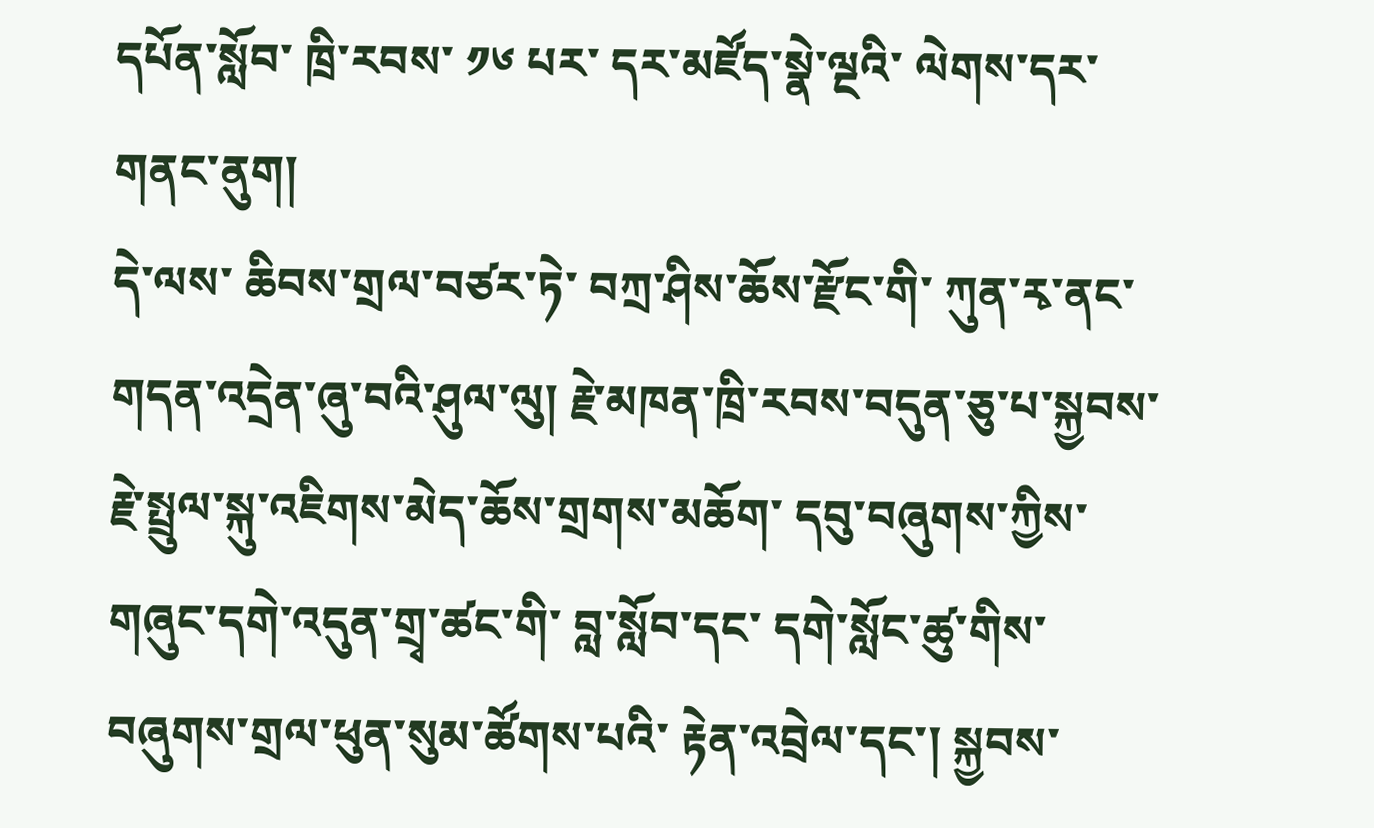དཔོན་སློབ་ ཁྲི་རབས་ ༡༦ པར་ དར་མཛོད་སྣེ་ལྔའི་ ལེགས་དར་གནང་ནུག།
དེ་ལས་ ཆིབས་གྲལ་བཙར་ཏེ་ བཀྲ་ཤིས་ཆོས་རྫོང་གི་ ཀུན་རྭ་ནང་ གདན་འདྲེན་ཞུ་བའི་ཤུལ་ལུ། རྗེ་མཁན་ཁྲི་རབས་བདུན་ཅུ་པ་སྐྱབས་རྗེ་སྤྲུལ་སྐུ་འཇིགས་མེད་ཆོས་གྲགས་མཆོག་ དབུ་བཞུགས་ཀྱིས་ གཞུང་དགེ་འདུན་གྲྭ་ཚང་གི་ བླ་སློབ་དང་ དགེ་སློང་ཚུ་གིས་ བཞུགས་གྲལ་ཕུན་སུམ་ཚོགས་པའི་ རྟེན་འབྲེལ་དང་། སྐྱབས་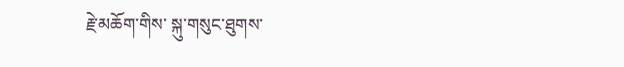རྗེ་མཆོག་གིས་ སྐུ་གསུང་ཐུགས་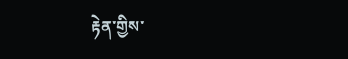རྟེན་གྱིས་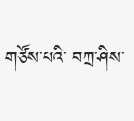གཙོས་པའི་ བཀྲ་ཤིས་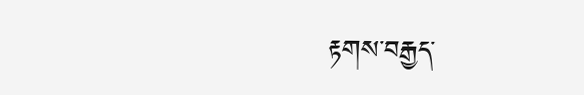རྟགས་བརྒྱད་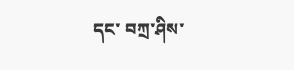དང་ བཀྲ་ཤིས་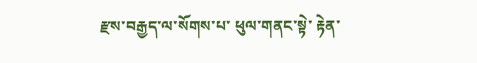རྫས་བརྒྱད་ལ་སོགས་པ་ ཕུལ་གནང་སྟེ་ རྟེན་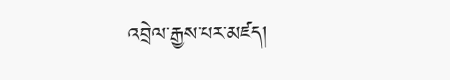འབྲེལ་རྒྱས་པར་མཛད།